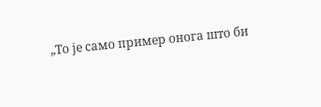„То је само пример онога што би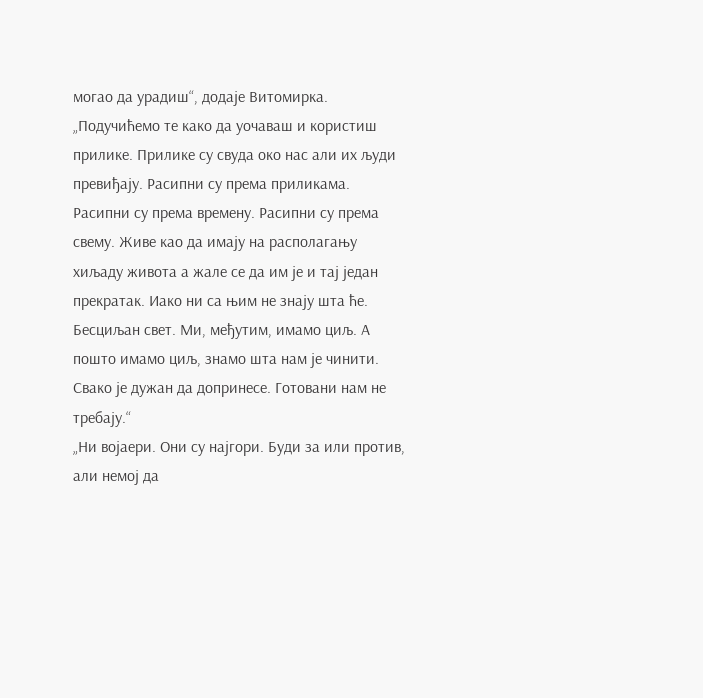могао да урадиш“, додаје Витомирка.
„Подучићемо те како да уочаваш и користиш прилике. Прилике су свуда око нас али их људи превиђају. Расипни су према приликама. Расипни су према времену. Расипни су према свему. Живе као да имају на располагању хиљаду живота а жале се да им је и тај један прекратак. Иако ни са њим не знају шта ће. Бесциљан свет. Ми, међутим, имамо циљ. А пошто имамо циљ, знамо шта нам је чинити. Свако је дужан да допринесе. Готовани нам не требају.“
„Ни војаери. Они су најгори. Буди за или против, али немој да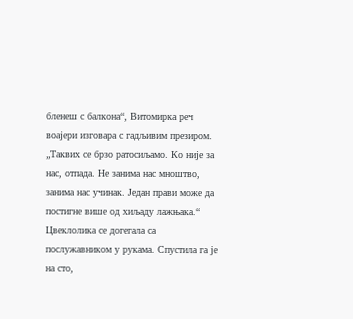бленеш с балкона“, Витомирка реч воајери изговара с гадљивим презиром.
„Таквих се брзо ратосиљамо. Ко није за нас, отпада. Не занима нас мноштво, занима нас учинак. Један прави може да постигне више од хиљаду лажњака.“
Цвеклолика се догегала са послужавником у рукама. Спустила га је на сто,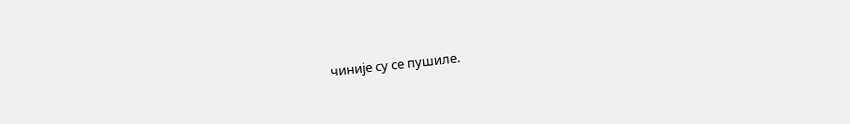чиније су се пушиле.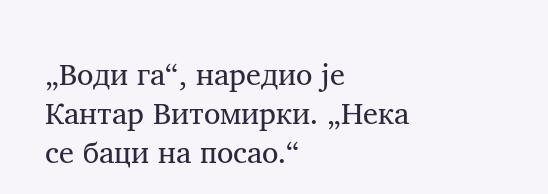„Води га“, наредио је Кантар Витомирки. „Нека се баци на посао.“